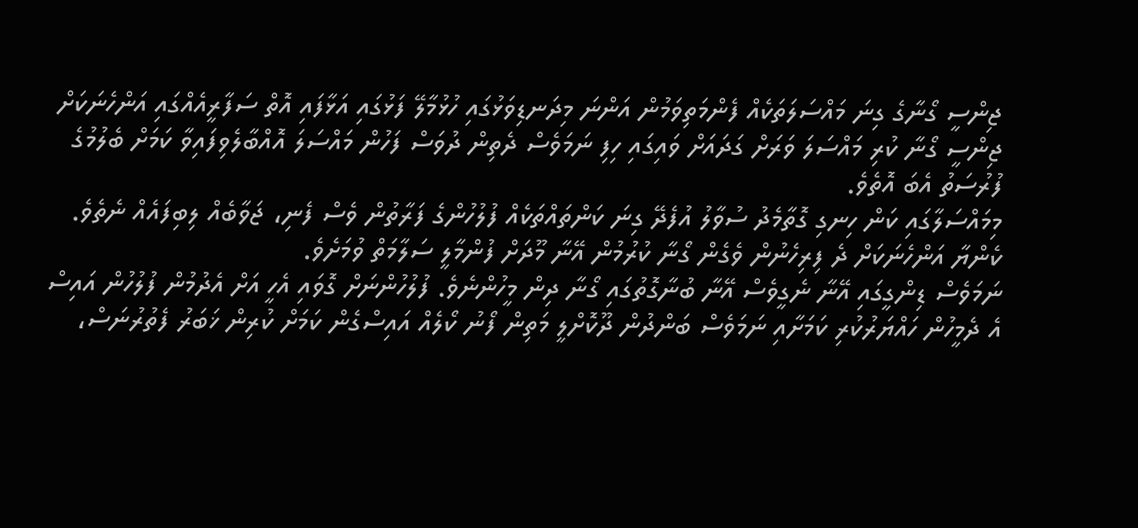ޖިންސީ ގޯނާގެ ގިނަ މައްސަލަތަކެއް ފެންމަތިވަމުން އަންނަ މިދަނޑިވަޅުގައި ހުޅުމާލޭ ފަޅުގައި އަޅާފައި އޮތް ސަފާރީއެއްގައި އަންހެނަކަށް ޖިންސީ ގޯނާ ކުރި މައްސަލަ ވަރަށް ގަދައަށް ވައިގައި ހިފި ނަމަވެސް ދެތިން ދުވަސް ފަހުން މައްސަލަ އޮއްބާލެވިފައިވާ ކަމަށް ބެލުމުގެ ފުރުސަތު އެބަ އޮތެވެ.
މިމައްސަލާގައި ކަން ހިނގި ގޮތާމެދު ސުވާލު އުފެދޭ ގިނަ ކަންތައްތަކެއް ފުލުހުންގެ ފަރާތުން ވެސް ފެނި، ޖަވާބެއް ލިބިފައެއް ނެތެވެ. ކެންޔާ އަންހެނަކަށް ދެ ފިރިހެނުން ވެގެން ގޯނާ ކުރުމުން އޭނާ މޫދަށް ފުންމާލީ ސަލާމަތް ވުމަށެވެ.
ނަމަވެސް ޑިންގީގައި އޭނާ ނެގީވެސް އޭނާ ބުނާގޮތުގައި ގޯނާ ދިން މީހުންނެވެ. ފުލުހުންނަށް ގޮވައި އެހީ އަށް އެދުމުން ފުލުހުން އައިސް އެ ދެމީހުން ހައްޔަރުކުރި ކަމަށާއި ނަމަވެސް ބަންދުން ދޫކޮށްލީ މަތިން ފޯނު ކޯލެއް އައިސްގެން ކަމަށް ކުރިން ޚަބަރު ފެތުރުނަސް،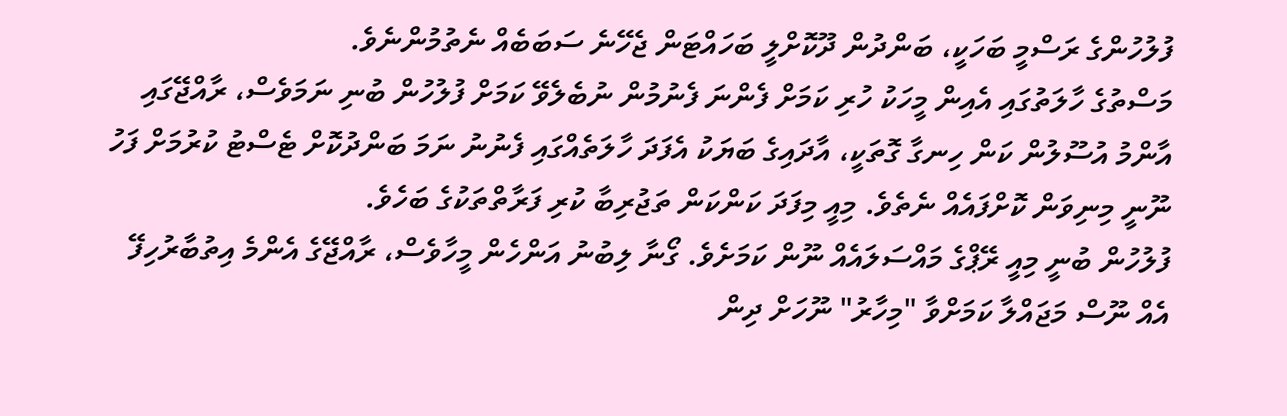ފުލުހުންގެ ރަސްމީ ބަހަކީ، ބަންދުން ދޫކޮށްލީ ބަހައްޓަން ޖެހޭނެ ސަބަބެއް ނެތުމުންނެވެ.
މަސްތުގެ ހާލަތުގައި އެއިން މީހަކު ހުރި ކަމަށް ފެންނަ ފެނުމުން ނުބެލެވޭ ކަމަށް ފުލުހުން ބުނި ނަމަވެސް، ރާއްޖޭގައި އާންމު އުސޫލުން ކަން ހިނގާ ގޮތަކީ، އާދައިގެ ބަޔަކު އެފަދަ ހާލަތެއްގައި ފެނުނު ނަމަ ބަންދުކޮށް ޓެސްޓު ކުރުމަށް ފަހު ނޫނީ މިނިވަން ކޮށްފައެއް ނެތެވެ. މިއީ މިފަދަ ކަންކަން ތަޖުރިބާ ކުރި ފަރާތްތަކުގެ ބަހެވެ.
ފުލުހުން ބުނީ މިއީ ރޭޕްގެ މައްސަލައެއް ނޫން ކަމަށެވެ. ގޯނާ ލިބުނު އަންހެން މީހާވެސް، ރާއްޖޭގެ އެންމެ އިތުބާރުހިފޭ އެއް ނޫސް މަޖައްލާ ކަމަށްވާ "މިހާރު" ނޫހަށް ދިން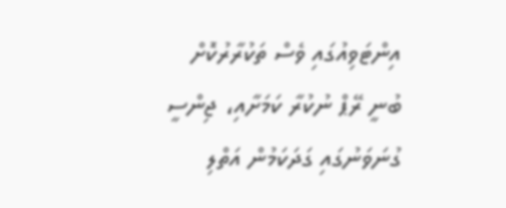އިންޓަވިއުގައި ވެސް ތަކުރާރުކޮށް ބުނީ ރޭޕް ނުކުރާ ކަމަށާއި، ޖިންސީ ގުނަވަނުގައި ގަދަކަމުން އަތްލި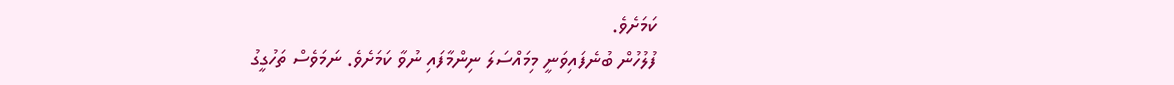ކަމަށެވެ.
ފުލުހުން ބުނެފައިވަނީ މިމައްސަލަ ނިންމާފައި ނުވާ ކަމަށެވެ. ނަމަވެސް ތަހުގީގު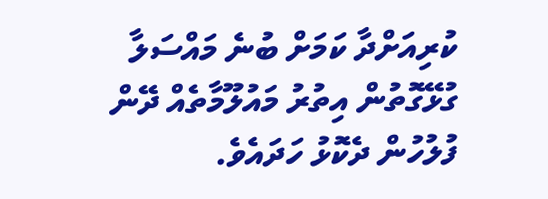ކުރިއަށްދާ ކަމަށް ބުނެ މައްސަލާ ގުޅޭގޮތުން އިތުރު މައުލޫމާތެއް ދޭން ފުލުހުން ދެކޮޅު ހަދައެވެ.